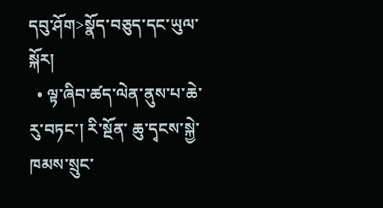དབུ་ཤོག>སྣོད་བཅུད་དང་ཡུལ་སྐོར།
  • ལྟ་ཞིབ་ཚད་ལེན་ནུས་པ་ཆེ་རུ་བཏང་། རི་སྔོན་ ཆུ་དྭངས་སྐྱེ་ཁམས་སྲུང་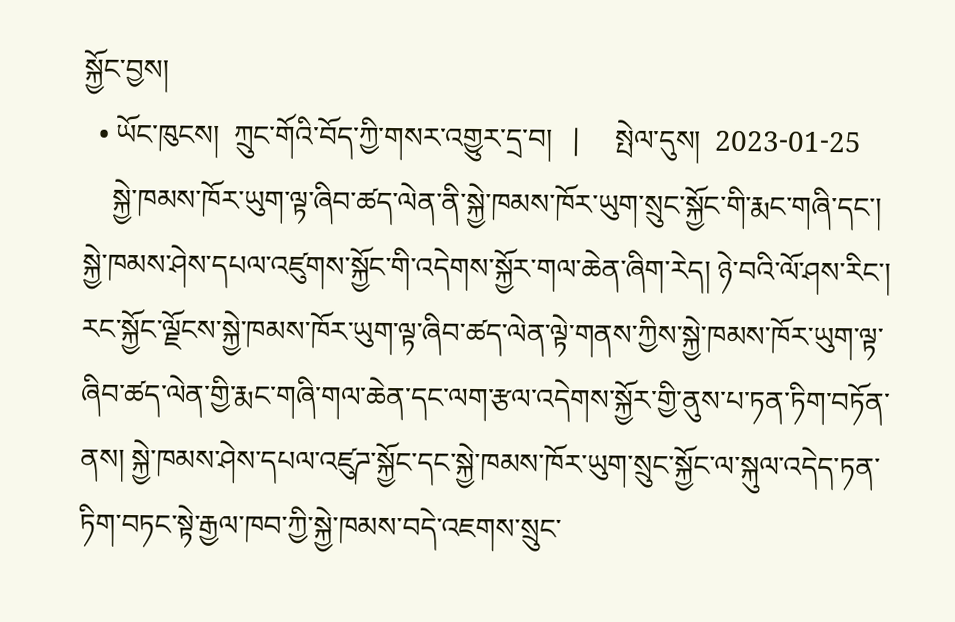སྐྱོང་བྱས།
  • ཡོང་ཁུངས།  ཀྲུང་གོའི་བོད་ཀྱི་གསར་འགྱུར་དྲ་བ།   |     སྤེལ་དུས།  2023-01-25
    སྐྱེ་ཁམས་ཁོར་ཡུག་ལྟ་ཞིབ་ཚད་ལེན་ནི་སྐྱེ་ཁམས་ཁོར་ཡུག་སྲུང་སྐྱོང་གི་རྨང་གཞི་དང་། སྐྱེ་ཁམས་ཤེས་དཔལ་འཛུགས་སྐྱོང་གི་འདེགས་སྐྱོར་གལ་ཆེན་ཞིག་རེད། ཉེ་བའི་ལོ་ཤས་རིང་། རང་སྐྱོང་ལྗོངས་སྐྱེ་ཁམས་ཁོར་ཡུག་ལྟ་ཞིབ་ཚད་ལེན་ལྟེ་གནས་ཀྱིས་སྐྱེ་ཁམས་ཁོར་ཡུག་ལྟ་ཞིབ་ཚད་ལེན་གྱི་རྨང་གཞི་གལ་ཆེན་དང་ལག་རྩལ་འདེགས་སྐྱོར་གྱི་ནུས་པ་ཏན་ཏིག་བཏོན་ནས། སྐྱེ་ཁམས་ཤེས་དཔལ་འཛུཌ་སྐྱོང་དང་སྐྱེ་ཁམས་ཁོར་ཡུག་སྲུང་སྐྱོང་ལ་སྐུལ་འདེད་ཏན་ཏིག་བཏང་སྟེ་རྒྱལ་ཁབ་ཀྱི་སྐྱེ་ཁམས་བདེ་འཇགས་སྲུང་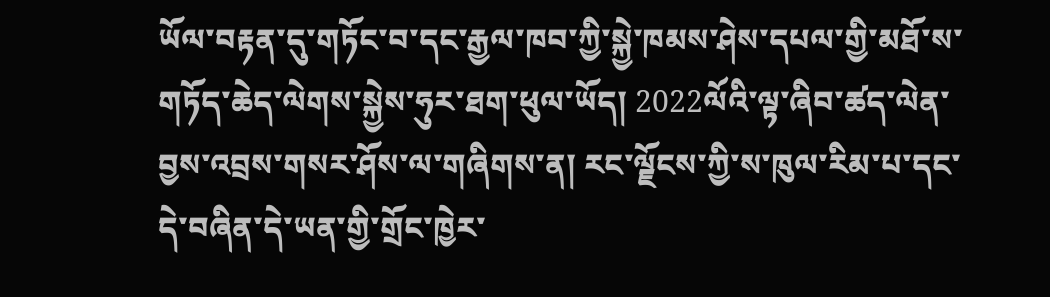ཡོལ་བརྟན་དུ་གཏོང་བ་དང་རྒྱལ་ཁབ་ཀྱི་སྐྱེ་ཁམས་ཤེས་དཔལ་གྱི་མཐོ་ས་གཏོད་ཆེད་ལེགས་སྐྱེས་ཧུར་ཐག་ཕུལ་ཡོད། 2022ལོའི་ལྟ་ཞིབ་ཚད་ལེན་བྱས་འབྲས་གསར་ཤོས་ལ་གཞིགས་ན། རང་ལྗོངས་ཀྱི་ས་ཁུལ་རིམ་པ་དང་དེ་བཞིན་དེ་ཡན་གྱི་གྲོང་ཁྱེར་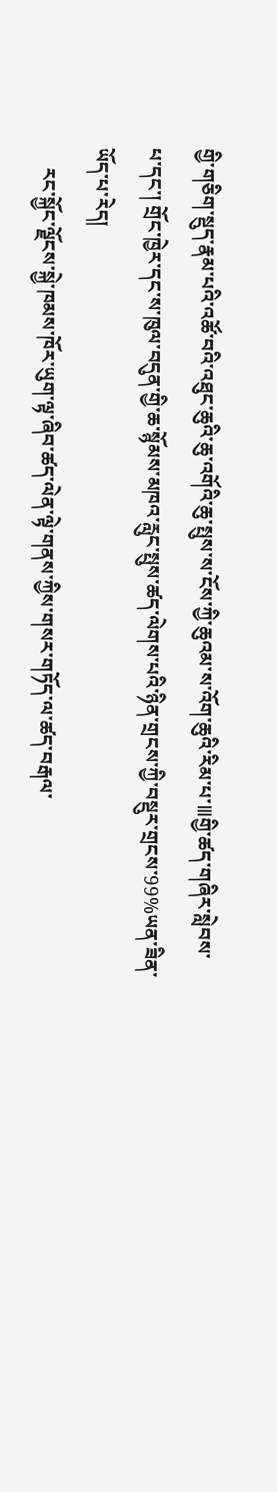གྱི་གཅིག་སྡུད་རྣམ་པའི་འཚོ་བའི་འཐུང་ཆུའི་ཆུ་འགོའི་ཆུ་སྤུས་ས་ངོས་ཀྱི་ཆུའམ་ས་འོག་ཆུའི་རིམ་པ་Ⅲགྱི་ཚད་གཞིར་སླེབས་པ་དང་། གྲོང་ཁྱེར་དང་ས་ཁུལ་བདུན་གྱི་ཆ་སྙོམས་མཁའ་རླུང་སྤུས་ཚད་ལེགས་པའི་ཉིན་གྲངས་ཀྱི་བསྡུར་གྲངས་99%ཡན་ཟིན་ཡོད་པ་རེད།
    རང་སྐྱོང་ལྗོངས་སྐྱེ་ཁམས་ཁོར་ཡུག་ལྟ་ཞིབ་ཚད་ལེན་ལྟེ་གནས་ཀྱིས་གསར་གཏོད་ལ་ཚད་བརྒལ་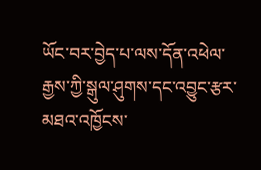ཡོང་བར་བྱེད་པ་ལས་དོན་འཕེལ་རྒྱས་ཀྱི་སྒུལ་ཤུགས་དང་འབྱུང་རྩར་མཐའ་འཁྱོངས་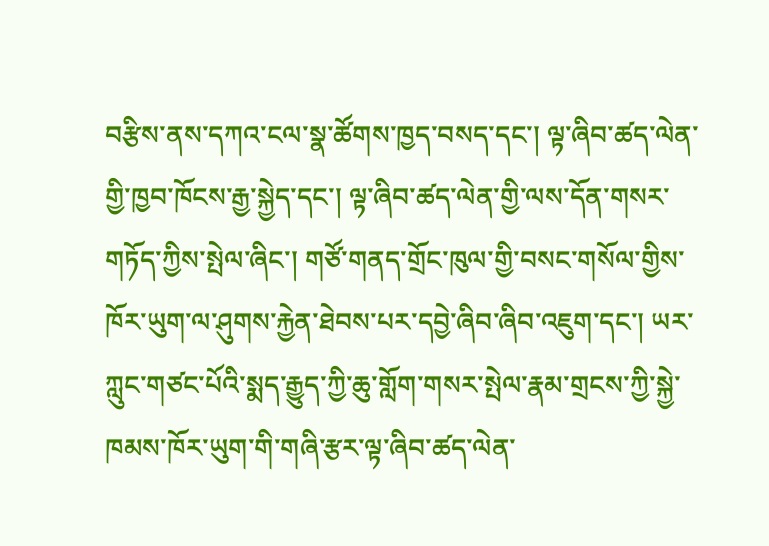བརྩིས་ནས་དཀའ་ངལ་སྣ་ཚོགས་ཁྱད་བསད་དང་། ལྟ་ཞིབ་ཚད་ལེན་གྱི་ཁྱབ་ཁོངས་རྒྱ་སྐྱེད་དང་། ལྟ་ཞིབ་ཚད་ལེན་གྱི་ལས་དོན་གསར་གཏོད་ཀྱིས་སྤེལ་ཞིང་། གཙོ་གནད་གྲོང་ཁུལ་གྱི་བསང་གསོལ་གྱིས་ཁོར་ཡུག་ལ་ཤུགས་རྐྱེན་ཐེབས་པར་དབྱེ་ཞིབ་ཞིབ་འཇུག་དང་། ཡར་ཀླུང་གཙང་པོའི་སྨད་རྒྱུད་ཀྱི་ཆུ་གློག་གསར་སྤེལ་རྣམ་གྲངས་ཀྱི་སྐྱེ་ཁམས་ཁོར་ཡུག་གི་གཞི་རྩར་ལྟ་ཞིབ་ཚད་ལེན་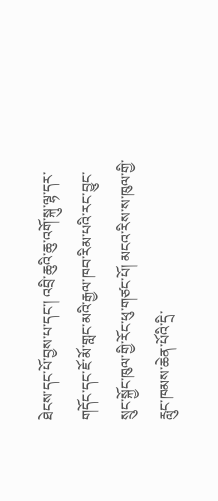ཐེངས་དང་པོ་བྱས་པ་དང་། འབྲི་ཆུའི་ཆུ་འགོ་སྐུ་ལྷ་དར་གདོང་དང་ཇོ་མོ་གླང་མའི་རྒྱལ་ཁབ་རིམ་པའི་རང་བྱུང་སྲུང་སྐྱོང་ཁུལ་གྱི་རོང་ཕུ་གཙང་པོ། མངའ་རིས་ས་ཁུལ་གྱི་རླུང་ཁམས་ཆེན་པོའི་དྲི་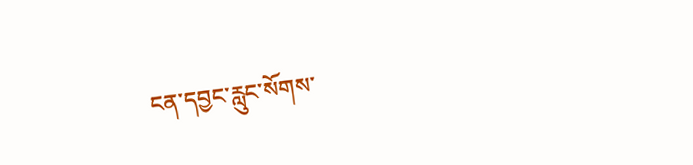ངན་དབྱང་རླུང་སོགས་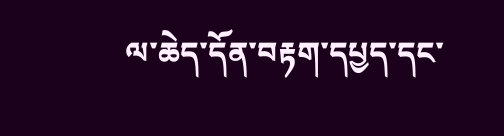ལ་ཆེད་དོན་བརྟག་དཔྱད་དང་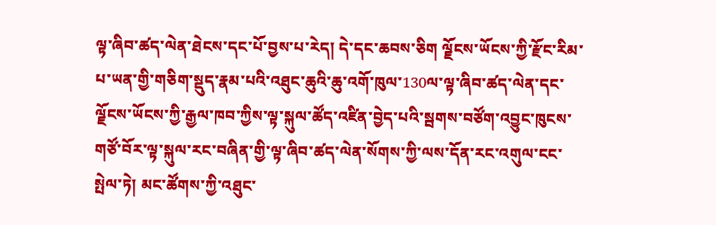ལྟ་ཞིབ་ཚད་ལེན་ཐེངས་དང་པོ་བྱས་པ་རེད། དེ་དང་ཆབས་ཅིག ལྗོངས་ཡོངས་ཀྱི་རྫོང་རིམ་པ་ཡན་གྱི་གཅིག་སྡུད་རྣམ་པའི་འཐུང་ཆུའི་ཆུ་འགོ་ཁུལ་130ལ་ལྟ་ཞིབ་ཚད་ལེན་དང་ལྗོངས་ཡོངས་ཀྱི་རྒྱལ་ཁབ་ཀྱིས་ལྟ་སྐུལ་ཚོད་འཛིན་བྱེད་པའི་སྦགས་བཙོག་འབྱུང་ཁུངས་གཙོ་བོར་ལྟ་སྐུལ་རང་བཞིན་གྱི་ལྟ་ཞིབ་ཚད་ལེན་སོགས་ཀྱི་ལས་དོན་རང་འགུལ་ངང་སྤེལ་ཏེ། མང་ཚོགས་ཀྱི་འཐུང་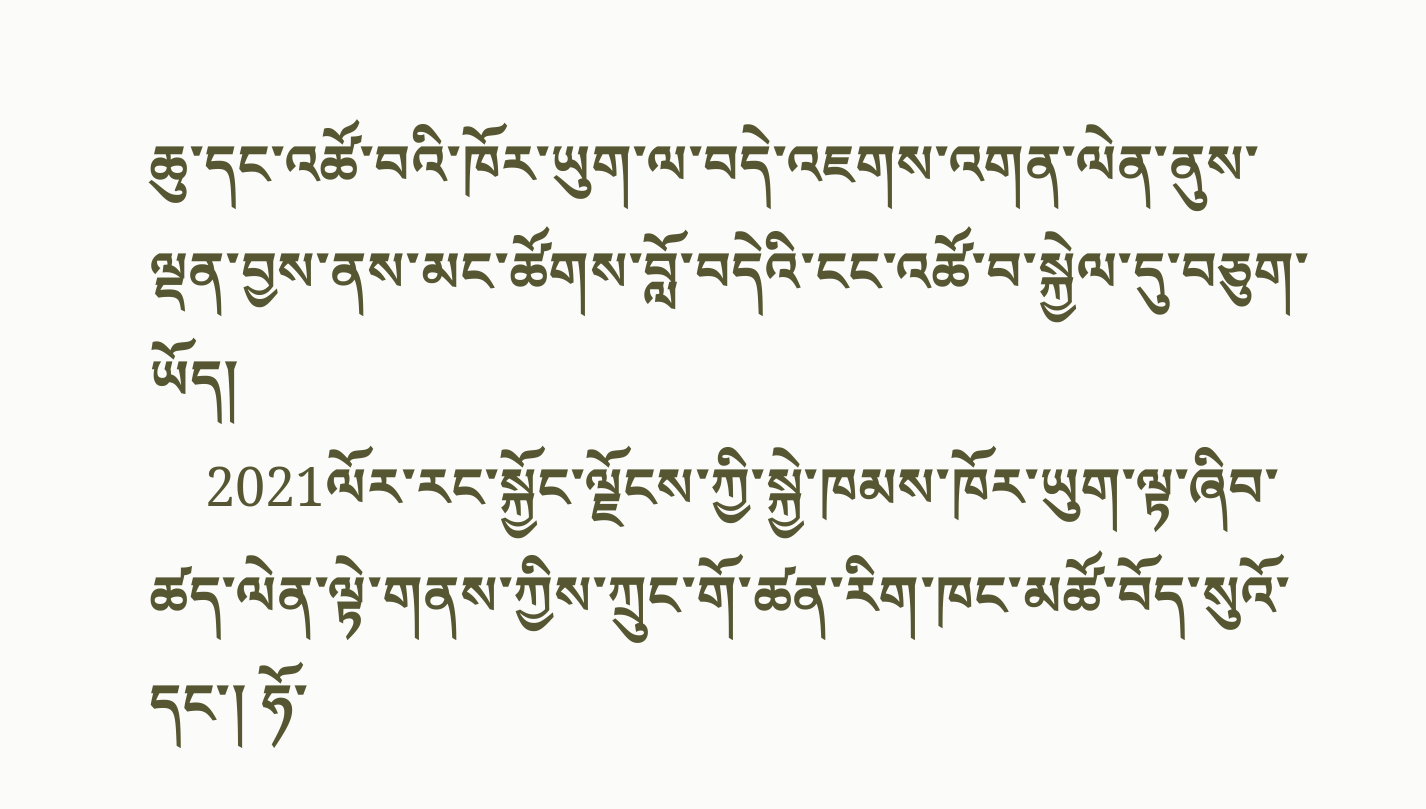ཆུ་དང་འཚོ་བའི་ཁོར་ཡུག་ལ་བདེ་འཇགས་འགན་ལེན་ནུས་ལྡན་བྱས་ནས་མང་ཚོགས་བློ་བདེའི་ངང་འཚོ་བ་སྐྱེལ་དུ་བཅུག་ཡོད།
    2021ལོར་རང་སྐྱོང་ལྗོངས་ཀྱི་སྐྱེ་ཁམས་ཁོར་ཡུག་ལྟ་ཞིབ་ཚད་ལེན་ལྟེ་གནས་ཀྱིས་ཀྲུང་གོ་ཚན་རིག་ཁང་མཚོ་བོད་སུའོ་དང་། ཧོ་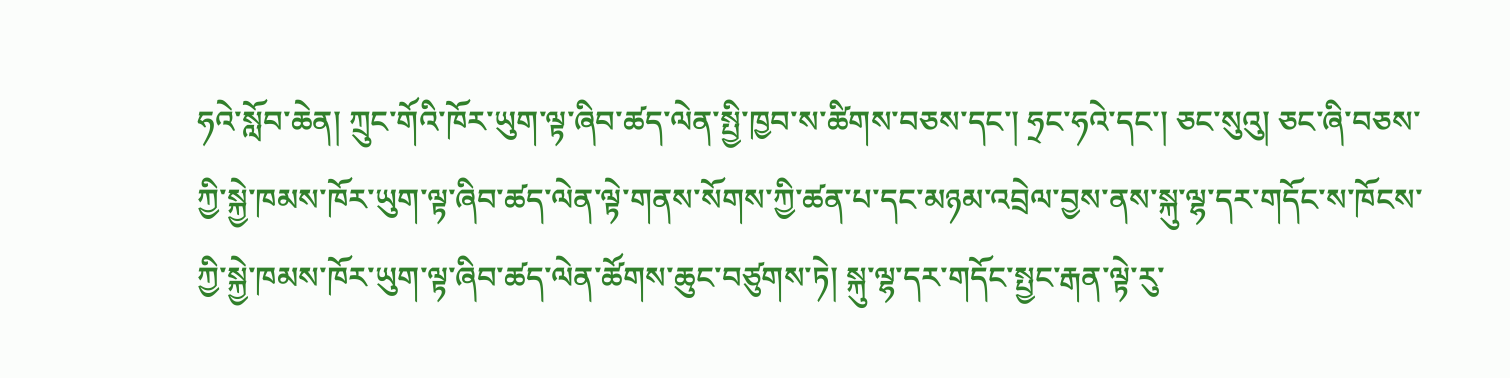ཧའེ་སློབ་ཆེན། ཀྲུང་གོའི་ཁོར་ཡུག་ལྟ་ཞིབ་ཚད་ལེན་སྤྱི་ཁྱབ་ས་ཚིགས་བཅས་དང་། ཧྲང་ཧའེ་དང་། ཅང་སུའུ། ཅང་ཞི་བཅས་ཀྱི་སྐྱེ་ཁམས་ཁོར་ཡུག་ལྟ་ཞིབ་ཚད་ལེན་ལྟེ་གནས་སོགས་ཀྱི་ཚན་པ་དང་མཉམ་འབྲེལ་བྱས་ནས་སྐུ་ལྷ་དར་གདོང་ས་ཁོངས་ཀྱི་སྐྱེ་ཁམས་ཁོར་ཡུག་ལྟ་ཞིབ་ཚད་ལེན་ཚོགས་ཆུང་བཙུགས་ཏེ། སྐུ་ལྷ་དར་གདོང་སྤྱང་རྒན་ལྟེ་རུ་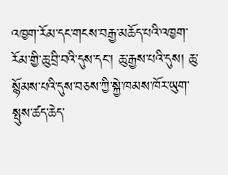འཁྱག་རོམ་དང་གངས་བརྒྱ་མཆོད་པའི་འཁྱག་རོམ་གྱི་ཆུ་བྲི་བའི་དུས་དང་། ཆུ་རྒྱས་པའི་དུས། ཆུ་སྙོམས་པའི་དུས་བཅས་ཀྱི་སྐྱེ་ཁམས་ཁོར་ཡུག་སྤུས་ཚད་ཆེད་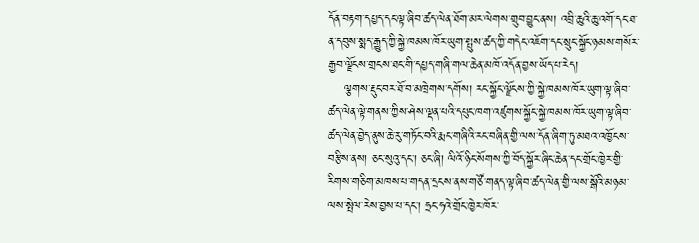དོན་བརྟག་དཔྱད་དང་ལྟ་ཞིབ་ཚད་ལེན་ཐོག་མར་ལེགས་གྲུབ་བྱུང་ནས། འབྲི་ཆུའི་ཆུ་འགོ་དང་ཐ་ན་དབུས་སྨད་རྒྱུད་ཀྱི་སྐྱེ་ཁམས་ཁོར་ཡུག་སྤུས་ཚད་ཀྱི་གདེང་འཇོག་དང་སྲུང་སྐྱོང་ཉམས་གསོར་རྒྱབ་ལྗོངས་གྲངས་ཐང་གི་དཔྱད་གཞི་གལ་ཆེན་མཁོ་འདོན་བྱས་ཡོད་པ་རེད།
    ལྕགས་རྡུང་བར་ཐོ་བ་མཁྲེགས་དགོས། རང་སྐྱོང་ལྗོངས་ཀྱི་སྐྱེ་ཁམས་ཁོར་ཡུག་ལྟ་ཞིབ་ཚད་ལེན་ལྟེ་གནས་ཀྱིས་ཤེས་ལྡན་པའི་དཔུང་ཁག་འཛུགས་སྐྱོང་སྐྱེ་ཁམས་ཁོར་ཡུག་ལྟ་ཞིབ་ཚད་ལེན་བྱེད་ནུས་ཆེ་རུ་གཏོང་བའི་རྨང་གཞིའི་རང་བཞིན་གྱི་ལས་དོན་ཞིག་ཏུ་མཐའ་འཁྱོངས་བརྩིས་ནས། ཅང་སུའུ་དང་། ཅང་ཞི། ལིའོ་ཉིང་སོགས་ཀྱི་བོད་སྐྱོར་ཞིང་ཆེན་དང་གྲོང་ཁྱེར་གྱི་རིགས་གཅིག་མཁས་པ་གདན་དྲངས་ནས་གཙོ་གནད་ལྟ་ཞིབ་ཚད་ལེན་གྱི་ལས་སྒོའི་མཉམ་ལས་སྤེལ་རེས་བྱས་པ་དང་། ཧྲང་ཧའེ་གྲོང་ཁྱེར་ཁོར་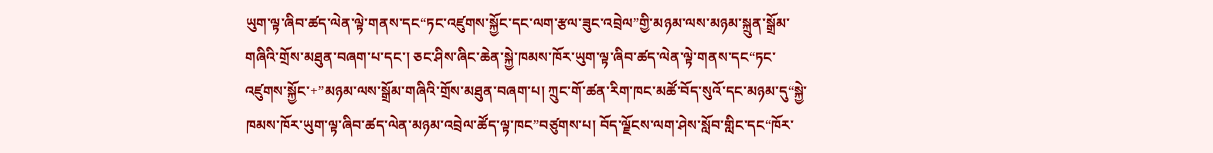ཡུག་ལྟ་ཞིབ་ཚད་ལེན་ལྟེ་གནས་དང“ཏང་འཛུགས་སྐྱོང་དང་ལག་རྩལ་ཟུང་འབྲེལ”གྱི་མཉམ་ལས་མཉམ་སྐྲུན་སྒྲོམ་གཞིའི་གྲོས་མཐུན་བཞག་པ་དང་། ཅང་ཤིས་ཞིང་ཆེན་སྐྱེ་ཁམས་ཁོར་ཡུག་ལྟ་ཞིབ་ཚད་ལེན་ལྟེ་གནས་དང“ཏང་འཛུགས་སྐྱོང་+”མཉམ་ལས་སྒྲོམ་གཞིའི་གྲོས་མཐུན་བཞག་པ། ཀྲུང་གོ་ཚན་རིག་ཁང་མཚོ་བོད་སུའོ་དང་མཉམ་དུ“སྐྱེ་ཁམས་ཁོར་ཡུག་ལྟ་ཞིབ་ཚད་ལེན་མཉམ་འབྲེལ་ཚོད་ལྟ་ཁང”བཙུགས་པ། བོད་ལྗོངས་ལག་ཤེས་སློབ་གླིང་དང“ཁོར་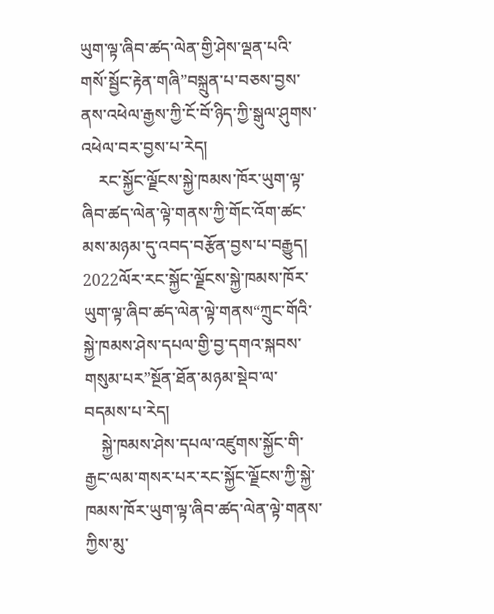ཡུག་ལྟ་ཞིབ་ཚད་ལེན་གྱི་ཤེས་ལྡན་པའི་གསོ་སྦྱོང་རྟེན་གཞི”བསྐྲུན་པ་བཅས་བྱས་ནས་འཕེལ་རྒྱས་ཀྱི་ངོ་བོ་ཉིད་ཀྱི་སྒུལ་ཤུགས་འཕེལ་བར་བྱས་པ་རེད།
    རང་སྐྱོང་ལྗོངས་སྐྱེ་ཁམས་ཁོར་ཡུག་ལྟ་ཞིབ་ཚད་ལེན་ལྟེ་གནས་ཀྱི་གོང་འོག་ཚང་མས་མཉམ་དུ་འབད་བརྩོན་བྱས་པ་བརྒྱུད། 2022ལོར་རང་སྐྱོང་ལྗོངས་སྐྱེ་ཁམས་ཁོར་ཡུག་ལྟ་ཞིབ་ཚད་ལེན་ལྟེ་གནས“ཀྲུང་གོའི་སྐྱེ་ཁམས་ཤེས་དཔལ་གྱི་བྱ་དགའ་སྐབས་གསུམ་པར”སྔོན་ཐོན་མཉམ་སྡེབ་ལ་བདམས་པ་རེད།
    སྐྱེ་ཁམས་ཤེས་དཔལ་འཛུགས་སྐྱོང་གི་རྒྱང་ལམ་གསར་པར་རང་སྐྱོང་ལྗོངས་ཀྱི་སྐྱེ་ཁམས་ཁོར་ཡུག་ལྟ་ཞིབ་ཚད་ལེན་ལྟེ་གནས་ཀྱིས་མུ་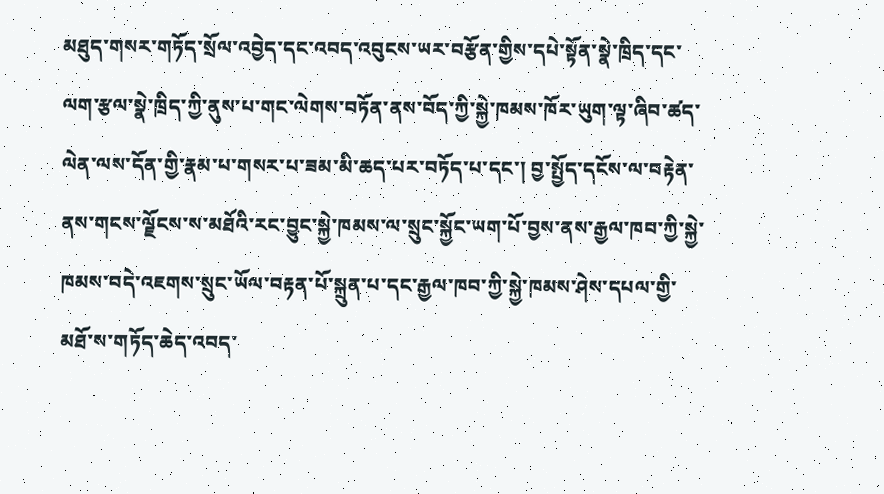མཐུད་གསར་གཏོད་སྲོལ་འབྱེད་དང་འབད་འབུངས་ཡར་བརྩོན་གྱིས་དཔེ་སྟོན་སྣེ་ཁྲིད་དང་ལག་རྩལ་སྣེ་ཁྲིད་ཀྱི་ནུས་པ་གང་ལེགས་བཏོན་ནས་བོད་ཀྱི་སྐྱེ་ཁམས་ཁོར་ཡུག་ལྟ་ཞིབ་ཚད་ལེན་ལས་དོན་གྱི་རྣམ་པ་གསར་པ་ཟམ་མི་ཆད་པར་བཏོད་པ་དང་། བྱ་སྤྱོད་དངོས་ལ་བརྟེན་ནས་གངས་ལྗོངས་ས་མཐོའི་རང་བྱུང་སྐྱེ་ཁམས་ལ་སྲུང་སྐྱོང་ཡག་པོ་བྱས་ནས་རྒྱལ་ཁབ་ཀྱི་སྐྱེ་ཁམས་བདེ་འཇགས་སྲུང་ཡོལ་བརྟན་པོ་སྐྲུན་པ་དང་རྒྱལ་ཁབ་ཀྱི་སྐྱེ་ཁམས་ཤེས་དཔལ་གྱི་མཐོ་ས་གཏོད་ཆེད་འབད་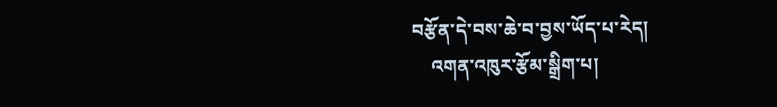བརྩོན་དེ་བས་ཆེ་བ་བྱས་ཡོད་པ་རེད།
    འགན་འཁུར་རྩོམ་སྒྲིག་པ།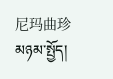尼玛曲珍
མཉམ་སྤྱོད།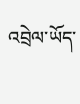འབྲེལ་ཡོད་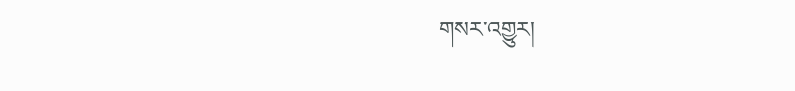གསར་འགྱུར།